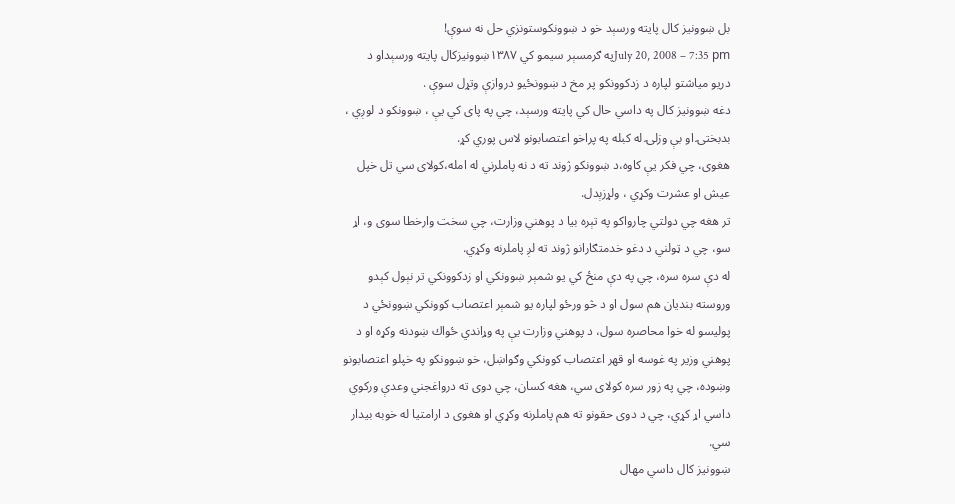بل ښوونيز كال پايته ورسېد خو د ښوونكوستونزي حل نه سوې!
July 20, 2008 – 7:35 pmپه ګرمسېر سيمو كي ۱۳۸۷ښوونيزكال پايته ورسېداو د دريو مياشتو لپاره د زدكوونكو پر مخ د ښوونځيو دروازې وتړل سوې .
دغه ښوونيز كال په داسي حال كي پايته ورسېد، چي په پاى كي يې ، ښوونكو د لوږي ، بدبختۍ او بې وزلۍ له كبله په پراخو اعتصابونو لاس پوري كړ.
هغوى، چي فكر يې كاوه،د ښوونكو ژوند ته د نه پاملرني له امله،كولاى سي تل خپل عيش او عشرت وكړي ، ولړزېدل.
تر هغه چي دولتي چارواكو په تېره بيا د پوهني وزارت، چي سخت وارخطا سوى و، اړ سو، چي د ټولني د دغو خدمتګارانو ژوند ته لږ پاملرنه وكړي.
له دې سره سره، چي په دې منځ كي يو شمېر ښوونكي او زدكوونكي تر نېول كېدو وروسته بنديان هم سول او د څو ورځو لپاره يو شمېر اعتصاب كوونكي ښوونځي د پوليسو له خوا محاصره سول، د پوهني وزارت يې په وړاندي ځواك ښودنه وكړه او د پوهني وزير په غوسه او قهر اعتصاب كوونكي وګواښل، خو ښوونكو په خپلو اعتصابونو وښوده، چي په زور سره كولاى سي، هغه كسان، چي دوى ته درواغجني وعدې وركوي داسي اړ كړي، چي د دوى حقونو ته هم پاملرنه وكړي او هغوى د ارامتيا له خوبه بيدار سي.
ښوونيز كال داسي مهال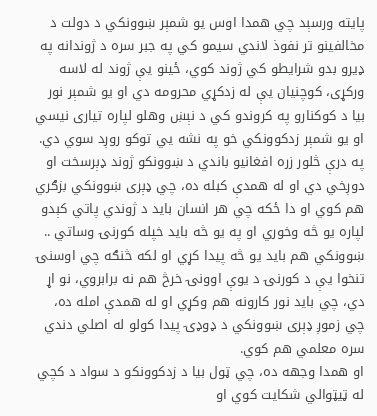پايته ورسېد چي همدا اوس يو شمېر ښوونكي د دولت د مخالفينو تر نفوذ لاندي سيمو كي په جبر سره د ژوندانه په ډيرو بدو شرايطو كي ژوند كوي، ځينو يې ژوند له لاسه وركړى، كوچنيان يې له زدكړي محرومه دي او يو شمېر نور بيا د كوكنارو په كروندو كي د نېښ وهلو لپاره تيارى نيسي او يو شمېر زدكوونكي خو په نشه يي توكو روږد سوي دي.
په درې څلور زره افغانيو باندي د ښوونكو ژوند ډېرسخت او دوږخي دي او له همدې كبله ده، چي ډېرى ښوونكي بزګري هم كوي او دا ځكه چي هر انسان بايد د ژوندي پاتي كېدو لپاره يو څه وخوري او په يو څه بايد خپله كورنۍ وساتي ..
ښوونكي هم بايد يو څه پيدا كړي او لكه څنګه چي اوسنۍ تنخوا يې د كورنۍ د يوې اوونۍ خرڅ هم نه برابروي، نو اړ دي، چي بايد نور كارونه هم وكړي او له همدې امله ده، چي زموږ ډېرى ښوونكي د ډوډۍ پيدا كولو له اصلي دندي سره معلمي هم كوي.
او همدا وجهه ده، چي ټول بيا د زدكوونكو د سواد د كچي له ټيټوالي شكايت كوي او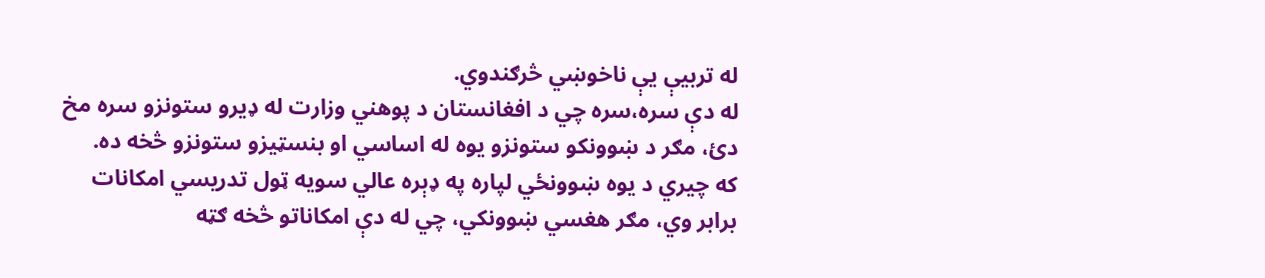له تربيې يې ناخوښي څرګندوي.
له دې سره،سره چي د افغانستان د پوهني وزارت له ډيرو ستونزو سره مخ دئ، مګر د ښوونكو ستونزو يوه له اساسي او بنسټيزو ستونزو څخه ده.
كه چيري د يوه ښوونځي لپاره په ډېره عالي سويه ټول تدريسي امكانات برابر وي، مګر هغسي ښوونكي، چي له دې امكاناتو څخه ګټه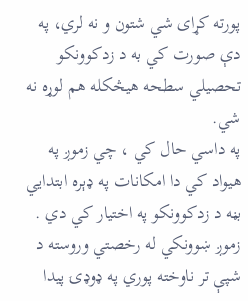پورته كړاى شي شتون و نه لري، په دې صورت كي به د زدكوونكو تحصيلي سطحه هيڅكله هم لوړه نه شي.
په داسي حال كي ، چي زموږ په هيواد كي دا امكانات په ډېره ابتدايي بڼه د زدكوونكو په اختيار كي دي .
زموږ ښوونكي له رخصتي وروسته د شپې تر ناوخته پوري په ډوډۍ پيدا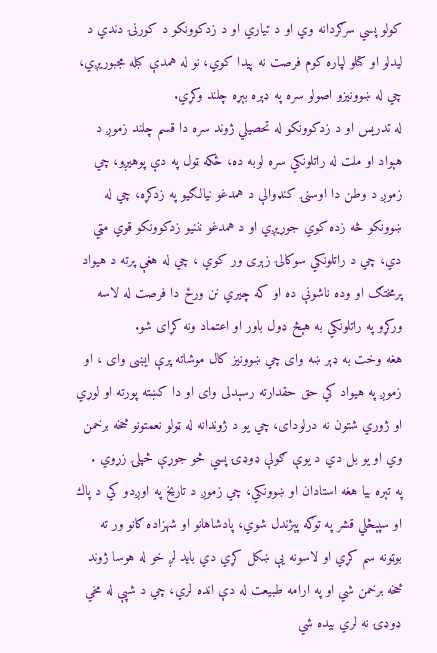كولو پسي سرګردانه وي او د تياري او د زدكوونكو د كورنۍ دندي د ليدلو او كتلو لپاره كوم فرصت نه پيدا كوي، نو له همدې كبله مجبوريږي، چي له ښوونيزو اصولو سره په ډېره بېړه چلند وكړي.
له تدريس او د زدكوونكو له تحصيلي ژوند سره دا قسم چلند زموږ د هېواد او ملت له راتلونكي سره لوبه ده، ځكه ټول په دې پوهيږو، چي زموږ د وطن دا اوسنۍ كنډوالې د همدغو نيالګيو په زدكړه، چي له ښوونكو څه زده كوي جوړيږي او د همدغو نننيو زدكوونكو قوي مټي دي، چي د راتلونكي سوكالۍ زېرى ور كوي ، چي له هغې پرته د هيواد پرمختګ او وده ناشونې ده او كه چيري نن ورځ دا فرصت له لاسه وركړو په راتلونكي به هېڅ ډول باور او اعتماد ونه كړاى شو.
هغه وخت به ډېر ښه واى چي ښوونيز كال موشاته پرې ايښى واى ، او زموږ په هيواد كي حق حقدارته رسېدلى واى او دا كښته پورته او لوړي او ژوري شتون نه درلوداى، چي يو د ژوندانه له ټولو نعمتونو څخه برخمن وي او يو بل دي د يوې ګولې ډوډۍ پسي څو جوړې څپلۍ زړوي .
په تېره بيا هغه استادان او ښوونكي، چي زموږ د تاريخ په اوږدو كي د پاك او سپېڅلي قشر په توګه پېژندل شوي، پادشاهانو او شهزاده ګانو ور ته بوټونه سم كړي او لاسونه يې ښكل كړي دي بايد لږ خو له هوسا ژوند څخه برخمن شي او په ارامه طبيعت له دې انده لري، چي د شپې له مخي ډوډۍ نه لري بيده شي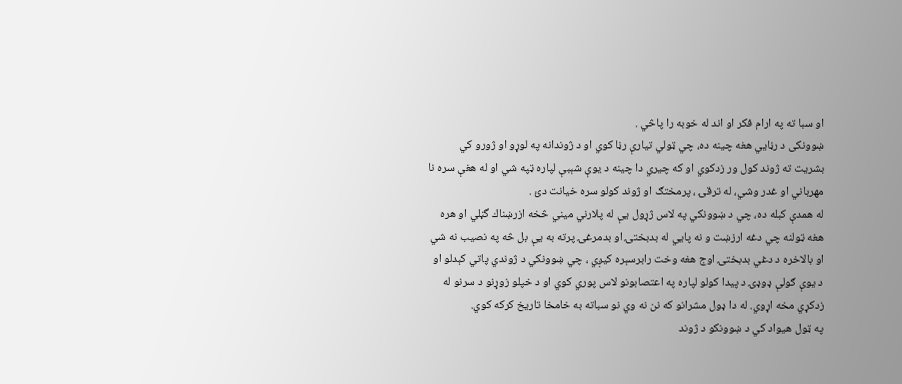او سبا ته په ارام فكر او اند له خوبه را پاڅي .
ښوونكى د رڼايي هغه چينه ده، چي ټولي تيارې رڼا كوي او د ژوندانه په لوړو او ژورو كي بشريت ته ژوند كول ور زدكوي او كه چيري دا چينه د يوې شېبې لپاره ټپه شي او له هغې سره نا مهرباني او غدر وشي، له ترقۍ ، پرمختګ او ژوند كولو سره خيانت دئ .
له همدې كبله ده، چي د ښوونكي په لاس ژړول يې له پلارني ميني څخه ازرښناك گڼلي او هره هغه ټولنه چي دغه ارزښت و نه پايي له بدبختۍ او بدمرغۍ پرته به يې بل څه په نصيب نه شي او بالاخره د دغي بدبختۍ اوج هغه وخت رابرسېره كيږي ، چي ښوونكي د ژوندي پاتي كېدلو او د يوې ګولې ډوډۍ د پيدا كولو لپاره په اعتصابونو لاس پوري كوي او د خپلو زوړنو د سرنو له زدكړي مخه اړوي. له دا ډول مشرانو كه نن نه وي نو سباته به خامخا تاريخ كركه كوي.
په ټول هيواد كي د ښوونكو د ژوند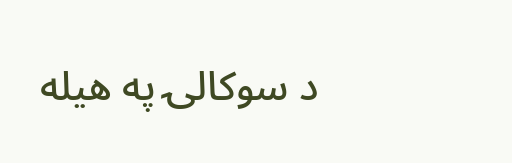د سوكالۍ په هيله